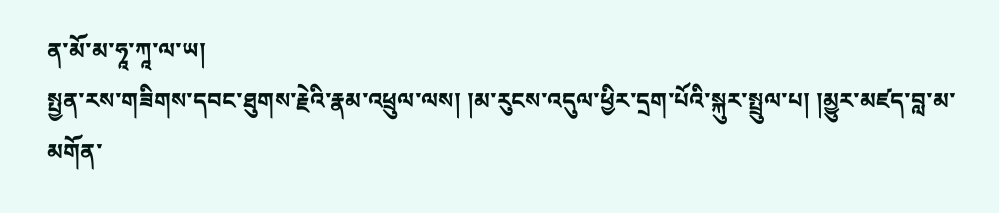ན་མོ་མ་ཧཱ་ཀཱ་ལ་ཡ།
སྤྱན་རས་གཟིགས་དབང་ཐུགས་རྗེའི་རྣམ་འཕྲུལ་ལས། །མ་རུངས་འདུལ་ཕྱིར་དྲག་པོའི་སྐུར་སྤྲུལ་པ། །མྱུར་མཛད་བླ་མ་མགོན་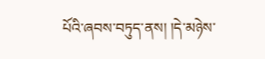པོའི་ཞབས་བཏུད་ནས། །དེ་མཉེས་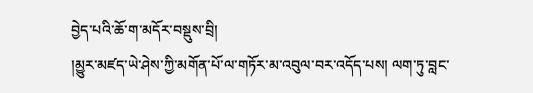བྱེད་པའི་ཆོ་ག་མདོར་བསྡུས་བྲི།
།མྱུར་མཛད་ཡེ་ཤེས་ཀྱི་མགོན་པོ་ལ་གཏོར་མ་འབུལ་བར་འདོད་པས། ལག་ཏུ་བླང་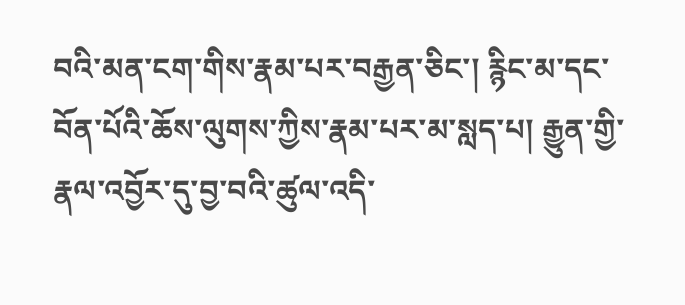བའི་མན་ངག་གིས་རྣམ་པར་བརྒྱན་ཅིང་། རྙིང་མ་དང་བོན་པོའི་ཆོས་ལུགས་ཀྱིས་རྣམ་པར་མ་སླད་པ། རྒྱུན་གྱི་རྣལ་འབྱོར་དུ་བྱ་བའི་ཚུལ་འདི་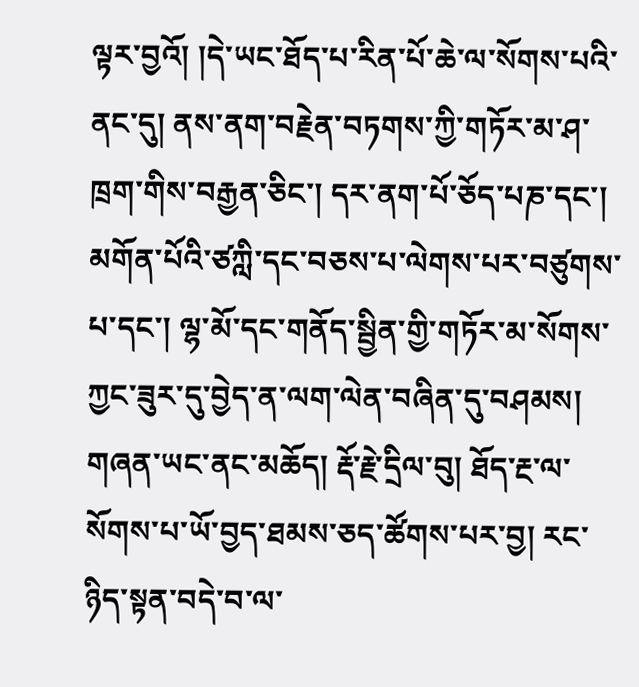ལྟར་བྱའོ། །དེ་ཡང་ཐོད་པ་རིན་པོ་ཆེ་ལ་སོགས་པའི་ནང་དུ། ནས་ནག་བརྗེན་བཏགས་ཀྱི་གཏོར་མ་ཤ་ཁྲག་གིས་བརྒྱན་ཅིང་། དར་ནག་པོ་ཅོད་པཎ་དང་། མགོན་པོའི་ཙཀླི་དང་བཅས་པ་ལེགས་པར་བཙུགས་པ་དང་། ལྷ་མོ་དང་གནོད་སྦྱིན་གྱི་གཏོར་མ་སོགས་ཀྱང་ཟུར་དུ་བྱེད་ན་ལག་ལེན་བཞིན་དུ་བཤམས། གཞན་ཡང་ནང་མཆོད། རྡོ་རྗེ་དྲིལ་བུ། ཐོད་རྔ་ལ་སོགས་པ་ཡོ་བྱད་ཐམས་ཅད་ཚོགས་པར་བྱ། རང་ཉིད་སྟན་བདེ་བ་ལ་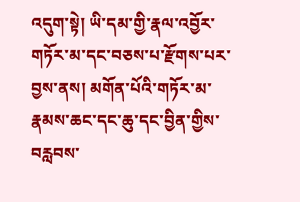འདུག་སྟེ། ཡི་དམ་གྱི་རྣལ་འབྱོར་གཏོར་མ་དང་བཅས་པ་རྫོགས་པར་བྱས་ནས། མགོན་པོའི་གཏོར་མ་རྣམས་ཆང་དང་ཆུ་དང་བྱིན་གྱིས་བརླབས་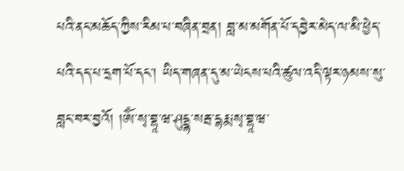པའི་ནང་མཆོད་ཀྱིས་རིམ་པ་བཞིན་བྲན། བླ་མ་མགོན་པོ་དབྱེར་མེད་ལ་མི་ཕྱེད་པའི་དད་པ་དྲག་པོ་དང་། ཡིད་གཞན་དུ་མ་ཡེངས་པའི་ཚུལ་འདི་ལྟར་ཉམས་སུ་བླང་བར་བྱའོ། །ཨོཾ་སྭ་བྷཱ་ཝ་ཤུདྡྷ་སརྦ་དྷརྨ་སྭ་བྷཱ་ཝ་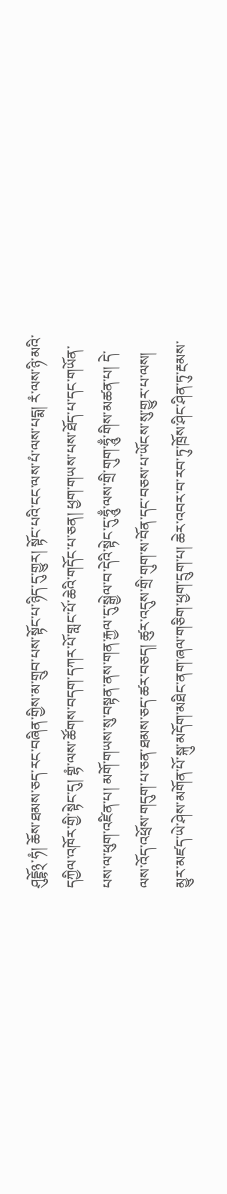ཤུདྡྷོ྅་ཧཾ། ཆོས་ཐམས་ཅད་རང་བཞིན་གྱིས་མ་གྲུབ་པས་སྟོང་པ་ཉིད་དུ་གྱུར། སྟོང་པའི་ངང་ལས་པཾ་ལས་པདྨ། རཾ་ལས་ཉི་མའི་དཀྱིལ་འཁོར་གྱི་སྟེང་དུ། གྷཾ་ལས་ཚོགས་བདག་དཀར་པོ་གླང་པོ་ཆེའི་གདོང་པ་ཅན། ཕྱག་གཡས་པས་ཐོད་པ་དང་གཡོན་པས་ལ་ཕུག་འཛིན་པ། མགོ་གཡས་སུ་བསྟན་ནས་གན་རྐྱལ་དུ་སྒྱེལ་བ་དེའི་སྟེང་དུ་ཧཱུྃ་ལས་གྲི་གུག་ཧཱུྃ་གིས་མཚན་པ། དེ་ལས་འོད་འཕྲོས་གདུག་པ་ཅན་ཐམས་ཅད་ཚར་བཅད། ཚུར་འདུས་གྲི་གུག་ས་བོན་དང་བཅས་པ་ཡོངས་སུ་གྱུར་པ་ལས། མྱུར་མཛད་ཡེ་ཤེས་མགོན་པོ་སྐུ་མདོག་མཐིང་ནག་ཞལ་གཅིག་ཕྱག་དྲུག་པ། ཆེར་འབར་བ་རབ་ཏུ་ཁྲོས་ཤིང་ཤིན་ཏུ་རྔམས་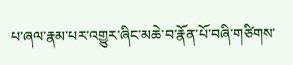པ་ཞལ་རྣམ་པར་འགྱུར་ཞིང་མཆེ་བ་རྣོན་པོ་བཞི་གཙིགས་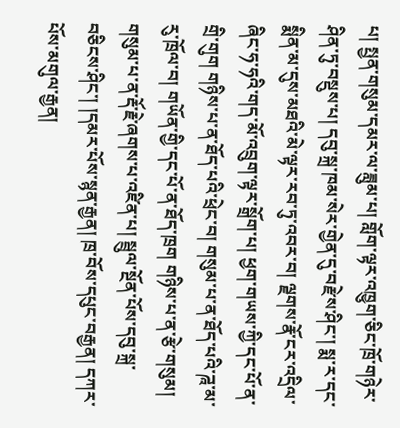པ། སྤྱན་གསུམ་དམར་ལ་ཟླུམ་པ། གློག་ལྟར་འཁྱུག་ཅིང་ཁྲོ་གཉེར་ཤིན་ཏུ་བསྡུས་པ། དབུ་སྐྲ་ཁམ་སེར་གྱེན་དུ་བརྫེས་ཤིང་། སྨ་ར་དང་སྨིན་མ་དུས་མཐའི་མེ་ལྟར་རབ་ཏུ་འབར་བ། ལྗགས་རྣོ་ངར་འདྲིལ་ཞིང་ཧ་ཧའི་གད་མོ་འབྲུག་ལྟར་སྒྲོག་པ། ཕྱག་གཡས་ཀྱི་དང་པོ་ན་གྲི་གུག གཉིས་པ་ན་ཐོད་པའི་ཕྲེང་བ། གསུམ་པ་ན་ཐོད་པའི་ཌཱ་མ་རུ་ཁྲོལ་བ། གཡོན་གྱི་དང་པོ་ན་ཐོད་ཁྲག གཉིས་པ་ན་རྩེ་གསུམ། གསུམ་པ་ན་རྡོ་རྗེ་ཞགས་པ་འཛིན་པ། སྦྲུལ་སྔོན་པོས་དབུ་སྐྲ་བཅིངས་ཤིང་། །དམར་པོས་སྙན་རྒྱན། ཁྲ་བོས་དཔུང་བརྒྱན། དཀར་པོས་མགུལ་རྒྱན།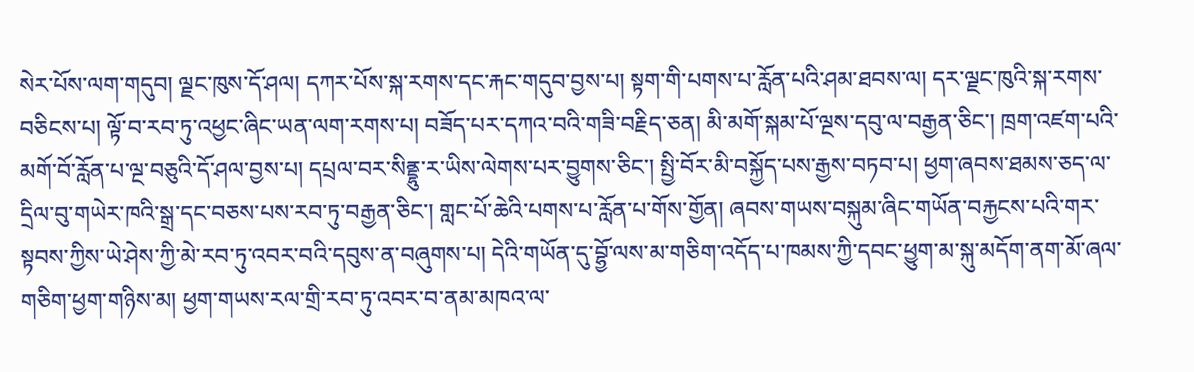སེར་པོས་ལག་གདུབ། ལྗང་ཁུས་དོ་ཤལ། དཀར་པོས་སྐ་རགས་དང་རྐང་གདུབ་བྱས་པ། སྟག་གི་པགས་པ་རློན་པའི་ཤམ་ཐབས་ལ། དར་ལྗང་ཁུའི་སྐ་རགས་བཅིངས་པ། ལྟོ་བ་རབ་ཏུ་འཕྱང་ཞིང་ཡན་ལག་རགས་པ། བཟོད་པར་དཀའ་བའི་གཟི་བརྗིད་ཅན། མི་མགོ་སྐམ་པོ་ལྔས་དབུ་ལ་བརྒྱན་ཅིང་། ཁྲག་འཛག་པའི་མགོ་བོ་རློན་པ་ལྔ་བཅུའི་དོ་ཤལ་བྱས་པ། དཔྲལ་བར་སིནྡྷུ་ར་ཡིས་ལེགས་པར་བྱུགས་ཅིང་། སྤྱི་བོར་མི་བསྐྱོད་པས་རྒྱས་བཏབ་པ། ཕྱག་ཞབས་ཐམས་ཅད་ལ་དྲིལ་བུ་གཡེར་ཁའི་སྒྲ་དང་བཅས་པས་རབ་ཏུ་བརྒྱན་ཅིང་། གླང་པོ་ཆེའི་པགས་པ་རློན་པ་གོས་གྱོན། ཞབས་གཡས་བསྐུམ་ཞིང་གཡོན་བརྐྱངས་པའི་གར་སྟབས་ཀྱིས་ཡེ་ཤེས་ཀྱི་མེ་རབ་ཏུ་འབར་བའི་དབུས་ན་བཞུགས་པ། དེའི་གཡོན་དུ་བྷྱོ་ལས་མ་གཅིག་འདོད་པ་ཁམས་ཀྱི་དབང་ཕྱུག་མ་སྐུ་མདོག་ནག་མོ་ཞལ་གཅིག་ཕྱག་གཉིས་མ། ཕྱག་གཡས་རལ་གྲི་རབ་ཏུ་འབར་བ་ནམ་མཁའ་ལ་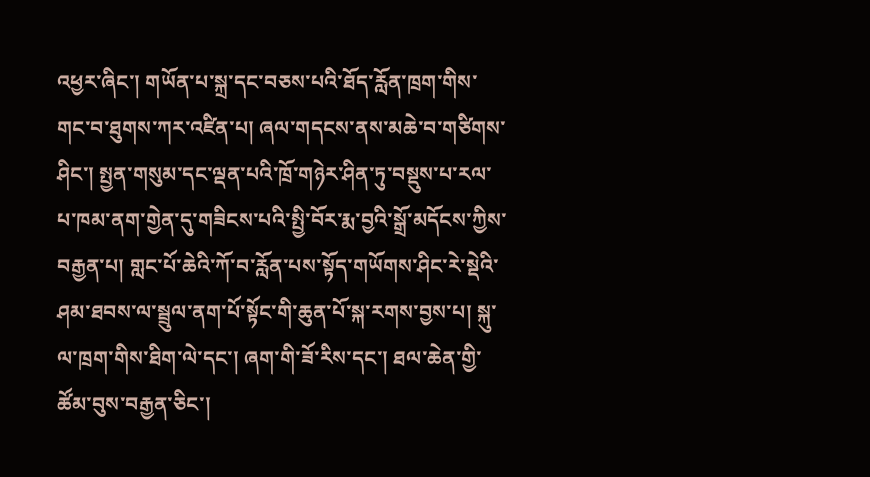འཕྱར་ཞིང་། གཡོན་པ་སྐྲ་དང་བཅས་པའི་ཐོད་རློན་ཁྲག་གིས་གང་བ་ཐུགས་ཀར་འཛིན་པ། ཞལ་གདངས་ནས་མཆེ་བ་གཙིགས་ཤིང་། སྤྱན་གསུམ་དང་ལྡན་པའི་ཁྲོ་གཉེར་ཤིན་ཏུ་བསྡུས་པ་རལ་པ་ཁམ་ནག་གྱེན་དུ་གཟིངས་པའི་སྤྱི་བོར་རྨ་བྱའི་སྒྲོ་མདོངས་ཀྱིས་བརྒྱན་པ། གླང་པོ་ཆེའི་ཀོ་བ་རློན་པས་སྟོད་གཡོགས་ཤིང་རེ་སྡེའི་ཤམ་ཐབས་ལ་སྦྲུལ་ནག་པོ་སྟོང་གི་ཆུན་པོ་སྐ་རགས་བྱས་པ། སྐུ་ལ་ཁྲག་གིས་ཐིག་ལེ་དང་། ཞག་གི་ཟོ་རིས་དང་། ཐལ་ཆེན་གྱི་ཚོམ་བུས་བརྒྱན་ཅིང་།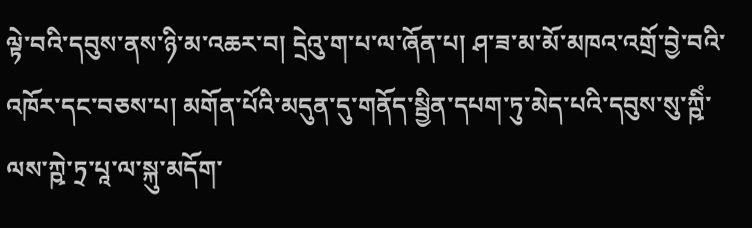ལྟེ་བའི་དབུས་ནས་ཉི་མ་འཆར་བ། དྲེའུ་ག་པ་ལ་ཞོན་པ། ཤ་ཟ་མ་མོ་མཁའ་འགྲོ་བྱེ་བའི་འཁོར་དང་བཅས་པ། མགོན་པོའི་མདུན་དུ་གནོད་སྦྱིན་དཔག་ཏུ་མེད་པའི་དབུས་སུ་ཀྵིཾ་ལས་ཀྵེ་ཏྲ་པཱ་ལ་སྐུ་མདོག་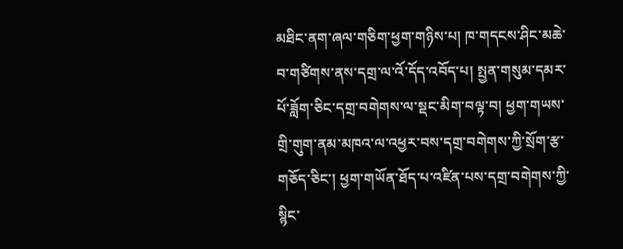མཐིང་ནག་ཞལ་གཅིག་ཕྱག་གཉིས་པ། ཁ་གདངས་ཤིང་མཆེ་བ་གཙིགས་ནས་དགྲ་ལ་འོ་དོད་འབོད་པ། སྤྱན་གསུམ་དམར་པོ་ཟློག་ཅིང་དགྲ་བགེགས་ལ་སྡང་མིག་བལྟ་བ། ཕྱག་གཡས་གྲི་གུག་ནམ་མཁའ་ལ་འཕྱར་བས་དགྲ་བགེགས་ཀྱི་སྲོག་རྩ་གཅོད་ཅིང་། ཕྱག་གཡོན་ཐོད་པ་འཛིན་པས་དགྲ་བགེགས་ཀྱི་སྙིང་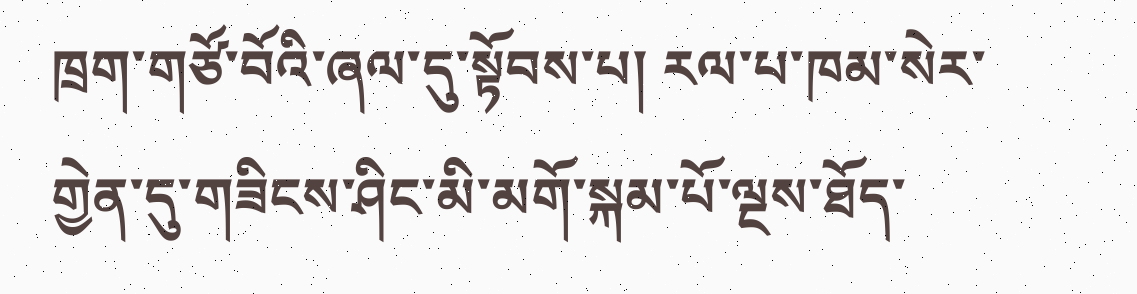ཁྲག་གཙོ་བོའི་ཞལ་དུ་སྟོབས་པ། རལ་པ་ཁམ་སེར་གྱེན་དུ་གཟིངས་ཤིང་མི་མགོ་སྐམ་པོ་ལྔས་ཐོད་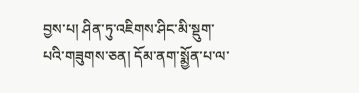བྱས་པ། ཤིན་ཏུ་འཇིགས་ཤིང་མི་སྡུག་པའི་གཟུགས་ཅན། དོམ་ནག་སྨྱོན་པ་ལ་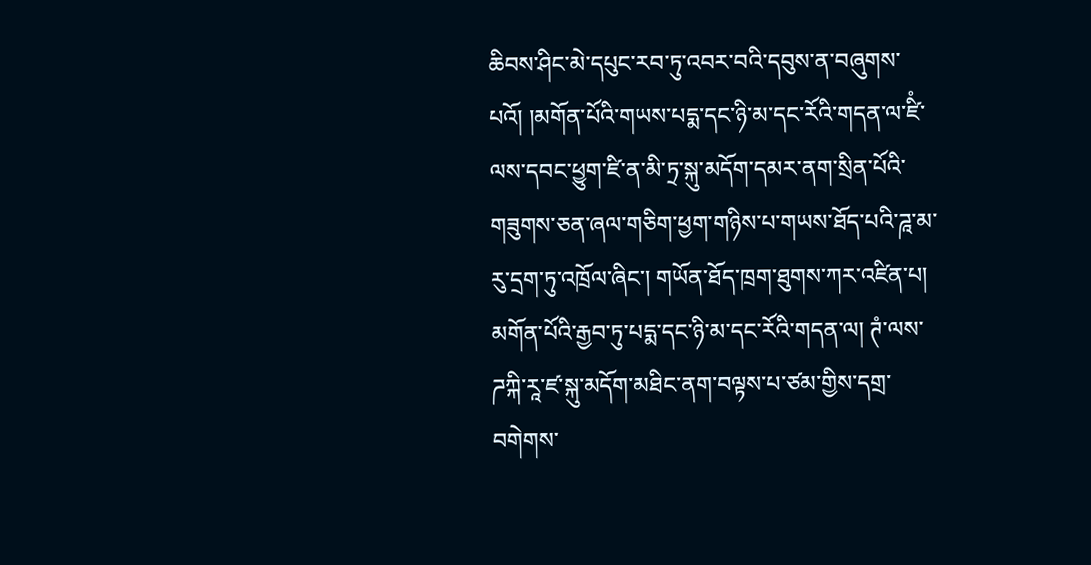ཆིབས་ཤིང་མེ་དཔུང་རབ་ཏུ་འབར་བའི་དབུས་ན་བཞུགས་པའོ། །མགོན་པོའི་གཡས་པདྨ་དང་ཉི་མ་དང་རོའི་གདན་ལ་ཛིཾ་ལས་དབང་ཕྱུག་ཛི་ན་མི་ཏྲ་སྐུ་མདོག་དམར་ནག་སྲིན་པོའི་གཟུགས་ཅན་ཞལ་གཅིག་ཕྱག་གཉིས་པ་གཡས་ཐོད་པའི་ཌཱ་མ་རུ་དྲག་ཏུ་འཁྲོལ་ཞིང་། གཡོན་ཐོད་ཁྲག་ཐུགས་ཀར་འཛིན་པ། མགོན་པོའི་རྒྱབ་ཏུ་པདྨ་དང་ཉི་མ་དང་རོའི་གདན་ལ། ཊཾ་ལས་ཌཀྐི་རཱ་ཛ་སྐུ་མདོག་མཐིང་ནག་བལྟས་པ་ཙམ་གྱིས་དགྲ་བགེགས་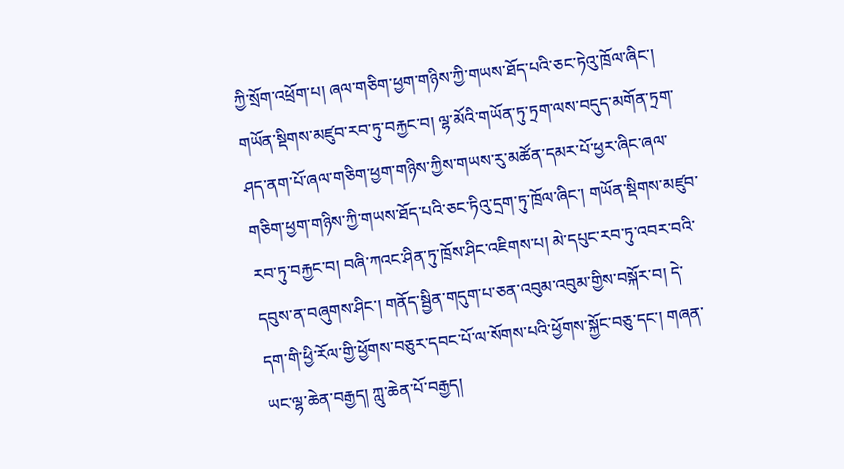ཀྱི་སྲོག་འཕྲོག་པ། ཞལ་གཅིག་ཕྱག་གཉིས་ཀྱི་གཡས་ཐོད་པའི་ཅང་ཏེའུ་ཁྲོལ་ཞིང་། གཡོན་སྡིགས་མཛུབ་རབ་ཏུ་བརྐྱང་བ། ལྷ་མོའི་གཡོན་ཏུ་ཏྲག་ལས་བདུད་མགོན་ཏྲག་ཤད་ནག་པོ་ཞལ་གཅིག་ཕྱག་གཉིས་ཀྱིས་གཡས་རུ་མཚོན་དམར་པོ་ཕྱར་ཞིང་ཞལ་གཅིག་ཕྱག་གཉིས་ཀྱི་གཡས་ཐོད་པའི་ཅང་ཏིའུ་དྲག་ཏུ་ཁྲོལ་ཞིང་། གཡོན་སྡིགས་མཛུབ་རབ་ཏུ་བརྐྱང་བ། བཞི་ཀའང་ཤིན་ཏུ་ཁྲོས་ཤིང་འཇིགས་པ། མེ་དཔུང་རབ་ཏུ་འབར་བའི་དབུས་ན་བཞུགས་ཤིང་། གནོད་སྦྱིན་གདུག་པ་ཅན་འབུམ་འབུམ་གྱིས་བསྐོར་བ། དེ་དག་གི་ཕྱི་རོལ་གྱི་ཕྱོགས་བཅུར་དབང་པོ་ལ་སོགས་པའི་ཕྱོགས་སྐྱོང་བཅུ་དང་། གཞན་ཡང་ལྷ་ཆེན་བརྒྱད། ཀླུ་ཆེན་པོ་བརྒྱད།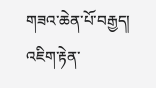གཟའ་ཆེན་པོ་བརྒྱད། འཇིག་རྟེན་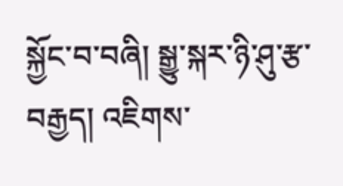སྐྱོང་བ་བཞི། སྒྱུ་སྐར་ཉི་ཤུ་རྩ་བརྒྱད། འཇིགས་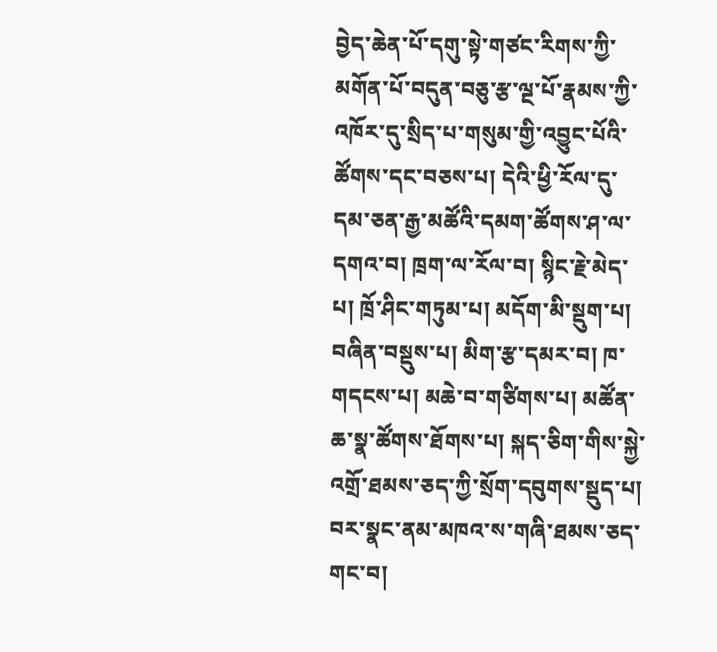བྱེད་ཆེན་པོ་དགུ་སྟེ་གཙང་རིགས་ཀྱི་མགོན་པོ་བདུན་བཅུ་རྩ་ལྔ་པོ་རྣམས་ཀྱི་འཁོར་དུ་སྲིད་པ་གསུམ་གྱི་འབྱུང་པོའི་ཚོགས་དང་བཅས་པ། དེའི་ཕྱི་རོལ་དུ་དམ་ཅན་རྒྱ་མཚོའི་དམག་ཚོགས་ཤ་ལ་དགའ་བ། ཁྲག་ལ་རོལ་བ། སྙིང་རྗེ་མེད་པ། ཁྲོ་ཤིང་གཏུམ་པ། མདོག་མི་སྡུག་པ། བཞིན་བསྡུས་པ། མིག་རྩ་དམར་བ། ཁ་གདངས་པ། མཆེ་བ་གཙིགས་པ། མཚོན་ཆ་སྣ་ཚོགས་ཐོགས་པ། སྐད་ཅིག་གིས་སྐྱེ་འགྲོ་ཐམས་ཅད་ཀྱི་སྲོག་དབུགས་སྡུད་པ། བར་སྣང་ནམ་མཁའ་ས་གཞི་ཐམས་ཅད་གང་བ།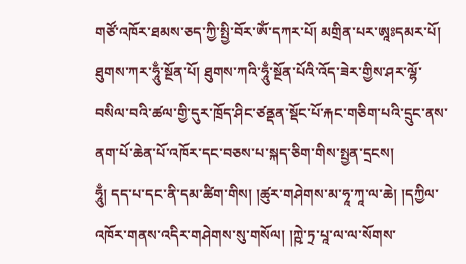གཙོ་འཁོར་ཐམས་ཅད་ཀྱི་སྤྱི་བོར་ཨོཾ་དཀར་པོ། མགྲིན་པར་ཨཱཿདམར་པོ། ཐུགས་ཀར་ཧཱུྃ་སྔོན་པོ། ཐུགས་ཀའི་ཧཱུྃ་སྔོན་པོའི་འོད་ཟེར་གྱིས་ཤར་ལྷོ་བསིལ་བའི་ཚལ་གྱི་དུར་ཁྲོད་ཤིང་ཙནྡན་སྡོང་པོ་རྐང་གཅིག་པའི་དྲུང་ནས་ནག་པོ་ཆེན་པོ་འཁོར་དང་བཅས་པ་སྐད་ཅིག་གིས་སྤྱན་དྲངས།
ཧཱུྃ། དད་པ་དང་ནི་དམ་ཚིག་གིས། །ཚུར་གཤེགས་མ་ཧཱ་ཀཱ་ལ་ཆེ། །དཀྱིལ་འཁོར་གནས་འདིར་གཤེགས་སུ་གསོལ། །ཀྵེ་ཏྲ་པཱ་ལ་ལ་སོགས་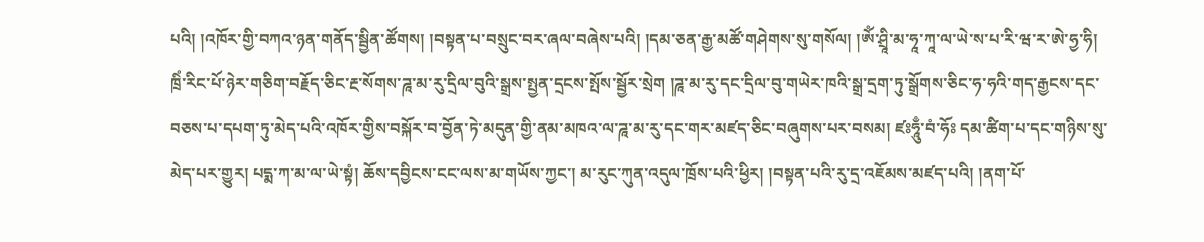པའི། །འཁོར་གྱི་བཀའ་ཉན་གནོད་སྦྱིན་ཚོགས། །བསྟན་པ་བསྲུང་བར་ཞལ་བཞེས་པའི། །དམ་ཅན་རྒྱ་མཚོ་གཤེགས་སུ་གསོལ། །ཨོཾ་ཤྲཱི་མ་ཧཱ་ཀཱ་ལ་ཡེ་ས་པ་རི་ཝ་ར་ཨེ་ཧྱ་ཧི། ཁྲིཾ་རིང་པོ་ཉེར་གཅིག་བརྗོད་ཅིང་རྔ་སོགས་ཌཱ་མ་རུ་དྲིལ་བུའི་སྒྲས་སྤྱན་དྲངས་སྤོས་སྦྱོར་སྲེག །ཌཱ་མ་རུ་དང་དྲིལ་བུ་གཡེར་ཁའི་སྒྲ་དྲག་ཏུ་སྒྲོགས་ཅིང་ཧ་ཧའི་གད་རྒྱངས་དང་བཅས་པ་དཔག་ཏུ་མེད་པའི་འཁོར་གྱིས་བསྐོར་བ་བྱོན་ཏེ་མདུན་གྱི་ནམ་མཁའ་ལ་ཌཱ་མ་རུ་དང་གར་མཛད་ཅིང་བཞུགས་པར་བསམ། ཛཿཧཱུྃ་བཾ་ཧོཿ དམ་ཚིག་པ་དང་གཉིས་སུ་མེད་པར་གྱུར། པདྨ་ཀ་མ་ལ་ཡེ་སྟཾ། ཆོས་དབྱིངས་ངང་ལས་མ་གཡོས་ཀྱང་། མ་རུང་ཀུན་འདུལ་ཁྲོས་པའི་ཕྱིར། །བསྟན་པའི་རུ་དྲ་འཇོམས་མཛད་པའི། །ནག་པོ་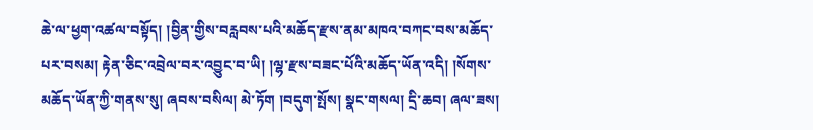ཆེ་ལ་ཕྱག་འཚལ་བསྟོད། །བྱིན་གྱིས་བརླབས་པའི་མཆོད་རྫས་ནམ་མཁའ་བཀང་བས་མཆོད་པར་བསམ། རྟེན་ཅིང་འབྲེལ་བར་འབྱུང་བ་ཡི། །ལྷ་རྫས་བཟང་པོའི་མཆོད་ཡོན་འདི། །སོགས་མཆོད་ཡོན་ཀྱི་གནས་སུ། ཞབས་བསིལ། མེ་ཏོག །བདུག་སྤོས། སྣང་གསལ། དྲི་ཆབ། ཞལ་ཟས།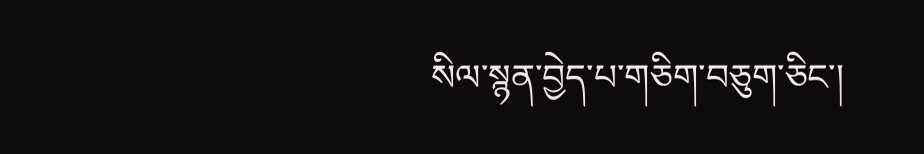སིལ་སྙན་བྱེད་པ་གཅིག་བཅུག་ཅིང་།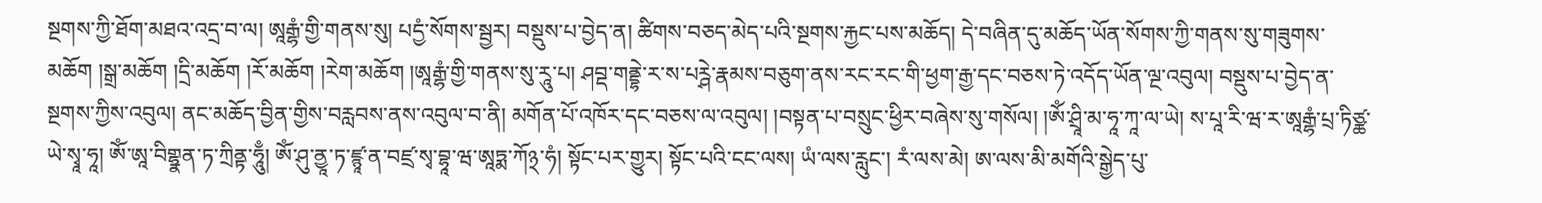སྔགས་ཀྱི་ཐོག་མཐའ་འདྲ་བ་ལ། ཨཱརྒྷཾ་གྱི་གནས་སུ། པདྱཾ་སོགས་སྦྱར། བསྡུས་པ་བྱེད་ན། ཚིགས་བཅད་མེད་པའི་སྔགས་རྐྱང་པས་མཆོད། དེ་བཞིན་དུ་མཆོད་ཡོན་སོགས་ཀྱི་གནས་སུ་གཟུགས་མཆོག །སྒྲ་མཆོག །དྲི་མཆོག །རོ་མཆོག །རེག་མཆོག །ཨཱརྒྷཾ་གྱི་གནས་སུ་རཱུ་པ། ཤབྡ་གནྡྷེ་ར་ས་པཪྴེ་རྣམས་བཅུག་ནས་རང་རང་གི་ཕྱག་རྒྱ་དང་བཅས་ཏེ་འདོད་ཡོན་ལྔ་འབུལ། བསྡུས་པ་བྱེད་ན་སྔགས་ཀྱིས་འབུལ། ནང་མཆོད་བྱིན་གྱིས་བརླབས་ནས་འབུལ་བ་ནི། མགོན་པོ་འཁོར་དང་བཅས་ལ་འབུལ། །བསྟན་པ་བསྲུང་ཕྱིར་བཞེས་སུ་གསོལ། །ཨོཾ་ཤྲཱི་མ་ཧཱ་ཀཱ་ལ་ཡེ། ས་པཱ་རི་ཝ་ར་ཨཱརྒྷཾ་པྲ་ཏིཙྪ་ཡེ་སྭཱ་ཧཱ། ཨོཾ་ཨཱ་བིགྷྣན་ཏ་ཀྲིནྟ་ཧཱུྃ། ཨོཾ་ཤུ་ནྱཱ་ཏ་ཛྙཱ་ན་བཛྲ་སྭ་བྷཱ་ཝ་ཨཱཏྨ་ཀོ྅་ཧཾ། སྟོང་པར་གྱུར། སྟོང་པའི་ངང་ལས། ཡཾ་ལས་རླུང་། རཾ་ལས་མེ། ཨ་ལས་མི་མགོའི་སྒྱེད་པུ་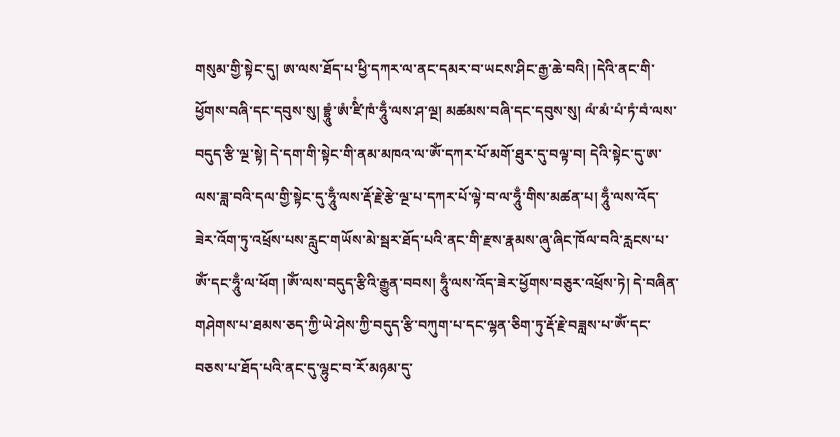གསུམ་གྱི་སྟེང་དུ། ཨ་ལས་ཐོད་པ་ཕྱི་དཀར་ལ་ནང་དམར་བ་ཡངས་ཤིང་རྒྱ་ཆེ་བའི། །དེའི་ནང་གི་ཕྱོགས་བཞི་དང་དབུས་སུ། བྷྲཱུཾ་ཨཾ་ཛིཾ་ཁཾ་ཧཱུྃ་ལས་ཤ་ལྔ། མཚམས་བཞི་དང་དབུས་སུ། ལཾ་མཾ་པཾ་ཏཾ་བཾ་ལས་བདུད་རྩི་ལྔ་སྟེ། དེ་དག་གི་སྟེང་གི་ནམ་མཁའ་ལ་ཨོཾ་དཀར་པོ་མགོ་ཐུར་དུ་བལྟ་བ། དེའི་སྟེང་དུ་ཨ་ལས་ཟླ་བའི་དལ་གྱི་སྟེང་དུ་ཧཱུྃ་ལས་རྡོ་རྗེ་རྩེ་ལྔ་པ་དཀར་པོ་ལྟེ་བ་ལ་ཧཱུྃ་གིས་མཚན་པ། ཧཱུྃ་ལས་འོད་ཟེར་འོག་ཏུ་འཕྲོས་པས་རླུང་གཡོས་མེ་སྦར་ཐོད་པའི་ནང་གི་རྫས་རྣམས་ཞུ་ཞིང་ཁོལ་བའི་རླངས་པ་ཨོཾ་དང་ཧཱུྃ་ལ་ཕོག །ཨོཾ་ལས་བདུད་རྩིའི་རྒྱུན་བབས། ཧཱུྃ་ལས་འོད་ཟེར་ཕྱོགས་བཅུར་འཕྲོས་ཏེ། དེ་བཞིན་གཤེགས་པ་ཐམས་ཅད་ཀྱི་ཡེ་ཤེས་ཀྱི་བདུད་རྩི་བཀུག་པ་དང་ལྷན་ཅིག་ཏུ་རྡོ་རྗེ་བཟླས་པ་ཨོཾ་དང་བཅས་པ་ཐོད་པའི་ནང་དུ་ལྷུང་བ་རོ་མཉམ་དུ་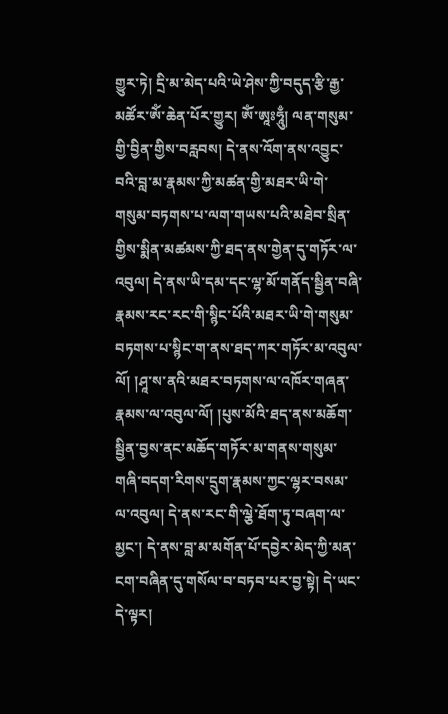གྱུར་ཏེ། དྲི་མ་མེད་པའི་ཡེ་ཤེས་ཀྱི་བདུད་རྩི་རྒྱ་མཚོར་ཨོཾ་ཆེན་པོར་གྱུར། ཨོཾ་ཨཱཿཧཱུྃ། ལན་གསུམ་གྱི་བྱིན་གྱིས་བརླབས། དེ་ནས་འོག་ནས་འབྱུང་བའི་བླ་མ་རྣམས་ཀྱི་མཚན་གྱི་མཐར་ཡི་གེ་གསུམ་བཏགས་པ་ལག་གཡས་པའི་མཐེབ་སྲིན་གྱིས་སྨིན་མཚམས་ཀྱི་ཐད་ནས་གྱེན་དུ་གཏོར་ལ་འབུལ། དེ་ནས་ཡི་དམ་དང་ལྷ་མོ་གནོད་སྦྱིན་བཞི་རྣམས་རང་རང་གི་སྙིང་པོའི་མཐར་ཡི་གེ་གསུམ་བཏགས་པ་སྙིང་ག་ནས་ཐད་ཀར་གཏོར་མ་འབུལ་ལོ། །ཤཱ་ས་ནའི་མཐར་བཏགས་ལ་འཁོར་གཞན་རྣམས་ལ་འབུལ་ལོ། །པུས་མོའི་ཐད་ནས་མཆོག་སྦྱིན་བྱས་ནང་མཆོད་གཏོར་མ་གནས་གསུམ་གཞི་བདག་རིགས་དྲུག་རྣམས་ཀྱང་ལྷར་བསམ་ལ་འབུལ། དེ་ནས་རང་གི་ལྕེ་ཐོག་ཏུ་བཞག་ལ་མྱང་། དེ་ནས་བླ་མ་མགོན་པོ་དབྱེར་མེད་ཀྱི་མན་ངག་བཞིན་དུ་གསོལ་བ་བཏབ་པར་བྱ་སྟེ། དེ་ཡང་དེ་ལྟར།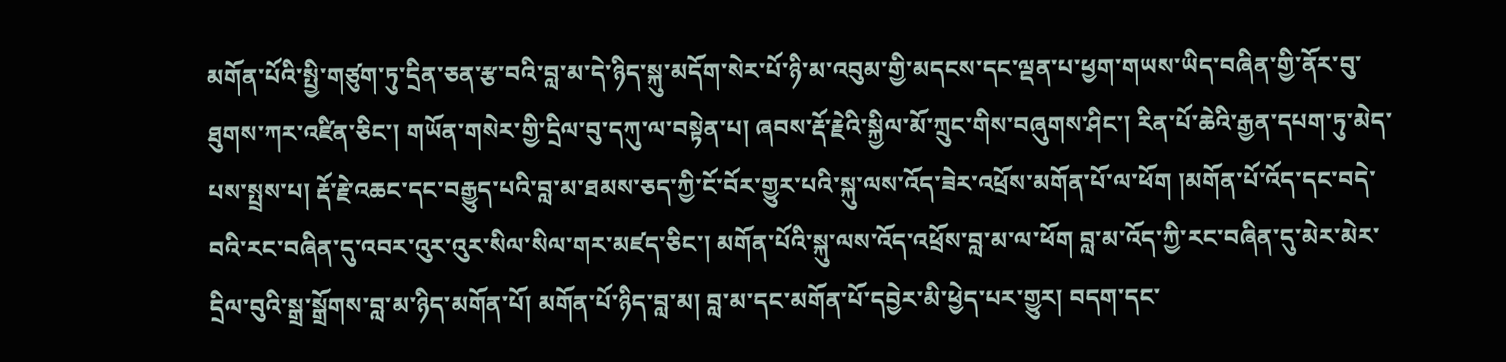མགོན་པོའི་སྤྱི་གཙུག་ཏུ་དྲིན་ཅན་རྩ་བའི་བླ་མ་དེ་ཉིད་སྐུ་མདོག་སེར་པོ་ཉི་མ་འབུམ་གྱི་མདངས་དང་ལྡན་པ་ཕྱག་གཡས་ཡིད་བཞིན་གྱི་ནོར་བུ་ཐུགས་ཀར་འཛིན་ཅིང་། གཡོན་གསེར་གྱི་དྲིལ་བུ་དཀུ་ལ་བསྟེན་པ། ཞབས་རྡོ་རྗེའི་སྐྱིལ་མོ་ཀྲུང་གིས་བཞུགས་ཤིང་། རིན་པོ་ཆེའི་རྒྱན་དཔག་ཏུ་མེད་པས་སྤྲས་པ། རྡོ་རྗེ་འཆང་དང་བརྒྱུད་པའི་བླ་མ་ཐམས་ཅད་ཀྱི་ངོ་བོར་གྱུར་པའི་སྐུ་ལས་འོད་ཟེར་འཕྲོས་མགོན་པོ་ལ་ཕོག །མགོན་པོ་འོད་དང་བདེ་བའི་རང་བཞིན་དུ་འབར་འུར་འུར་སིལ་སིལ་གར་མཛད་ཅིང་། མགོན་པོའི་སྐུ་ལས་འོད་འཕྲོས་བླ་མ་ལ་ཕོག བླ་མ་འོད་ཀྱི་རང་བཞིན་དུ་མེར་མེར་དྲིལ་བུའི་སྒྲ་སྒྲོགས་བླ་མ་ཉིད་མགོན་པོ། མགོན་པོ་ཉིད་བླ་མ། བླ་མ་དང་མགོན་པོ་དབྱེར་མི་ཕྱེད་པར་གྱུར། བདག་དང་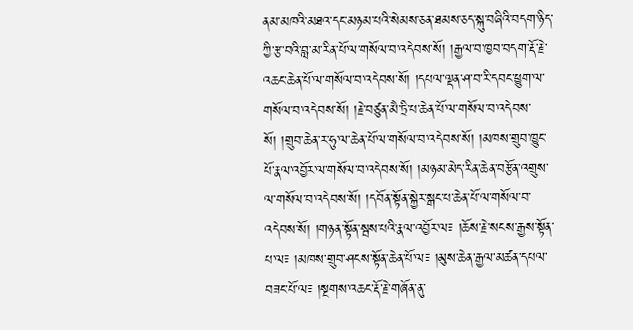ནམ་མཁའི་མཐའ་དང་མཉམ་པའི་སེམས་ཅན་ཐམས་ཅད་སྐུ་བཞིའི་བདག་ཉིད་ཀྱི་རྩ་བའི་བླ་མ་རིན་པོ་ལ་གསོལ་བ་འདེབས་སོ། །རྒྱལ་བ་ཁྱབ་བདག་རྡོ་རྗེ་འཆང་ཆེན་པོ་ལ་གསོལ་བ་འདེབས་སོ། །དཔལ་ལྡན་ཤ་བ་རི་དབང་ཕྱུག་ལ་གསོལ་བ་འདེབས་སོ། །རྗེ་བཙུན་མཻ་ཏྲི་པ་ཆེན་པོ་ལ་གསོལ་བ་འདེབས་སོ། །གྲུབ་ཆེན་ར་ཧུ་ལ་ཆེན་པོ་ལ་གསོལ་བ་འདེབས་སོ། །མཁས་གྲུབ་ཁྱུང་པོ་རྣལ་འབྱོར་ལ་གསོལ་བ་འདེབས་སོ། །མཉམ་མེད་རིན་ཆེན་བརྩོན་འགྲུས་ལ་གསོལ་བ་འདེབས་སོ། །དབོན་སྟོན་སྐྱེར་སྒང་པ་ཆེན་པོ་ལ་གསོལ་བ་འདེབས་སོ། །གཉན་སྟོན་སྦས་པའི་རྣལ་འབྱོར་ལ༴ །ཆོས་རྗེ་སངས་རྒྱས་སྟོན་པ་ལ༴ །མཁས་གྲུབ་ཤངས་སྟོན་ཆེན་པོ་ལ༴ །མུས་ཆེན་རྒྱལ་མཚན་དཔལ་བཟང་པོ་ལ༴ །སྔགས་འཆང་རྡོ་རྗེ་གཞོན་ནུ་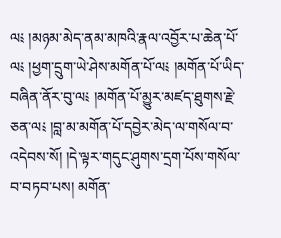ལ༴ །མཉམ་མེད་ནམ་མཁའི་རྣལ་འབྱོར་པ་ཆེན་པོ་ལ༴ །ཕྱག་དྲུག་ཡེ་ཤེས་མགོན་པོ་ལ༴ །མགོན་པོ་ཡིད་བཞིན་ནོར་བུ་ལ༴ །མགོན་པོ་མྱུར་མཛད་ཐུགས་རྗེ་ཅན་ལ༴ །བླ་མ་མགོན་པོ་དབྱེར་མེད་ལ་གསོལ་བ་འདེབས་སོ། །དེ་ལྟར་གདུང་ཤུགས་དྲག་པོས་གསོལ་བ་བཏབ་པས། མགོན་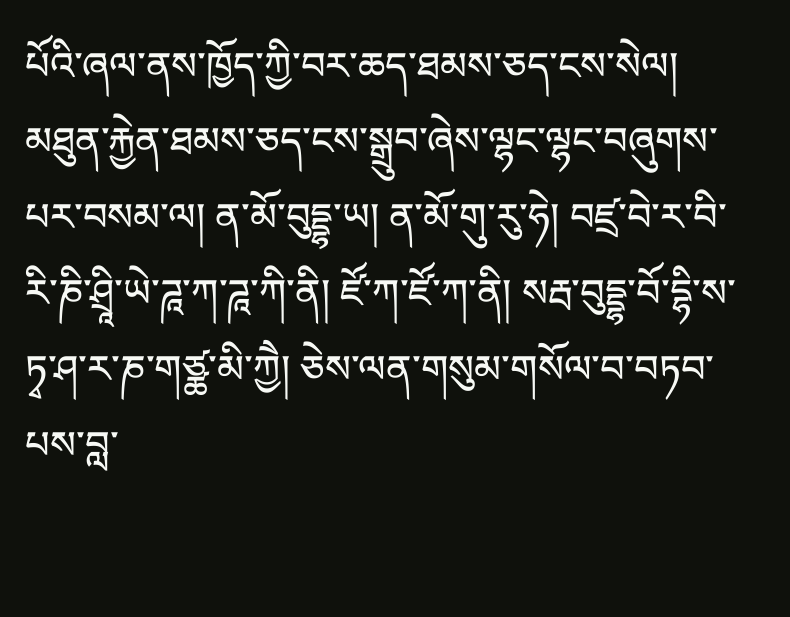པོའི་ཞལ་ནས་ཁྱོད་ཀྱི་བར་ཆད་ཐམས་ཅད་ངས་སེལ། མཐུན་རྐྱེན་ཐམས་ཅད་ངས་སྒྲུབ་ཞེས་ལྷང་ལྷང་བཞུགས་པར་བསམ་ལ། ན་མོ་བུདྡྷ་ཡ། ན་མོ་གུ་རུ་ཧེ། བཛྲ་བེ་ར་བི་རི་ཎི་ཤྲཱི་ཡེ་ཌཱ་ཀ་ཌཱ་ཀི་ནི། ཛོ་ཀ་ཛོ་ཀ་ནི། སརྦ་བུདྡྷ་བོ་དྷི་ས་ཏྭ་ཤ་ར་ཎ་གཙྪ་མི་ཀྱཻ། ཅེས་ལན་གསུམ་གསོལ་བ་བཏབ་པས་བླ་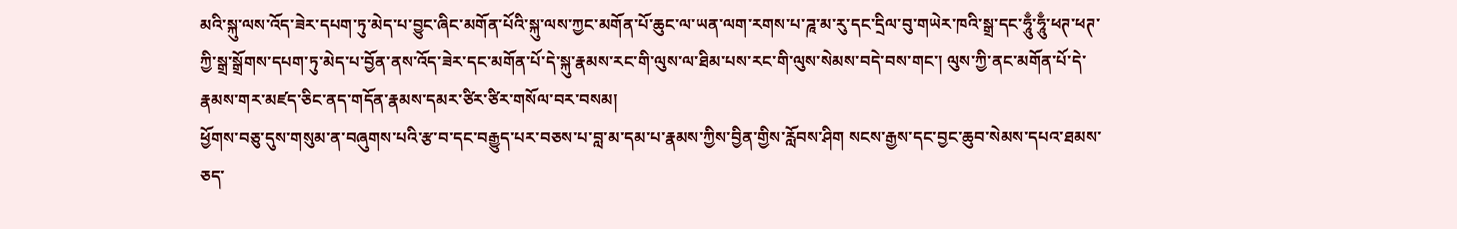མའི་སྐུ་ལས་འོད་ཟེར་དཔག་ཏུ་མེད་པ་བྱུང་ཞིང་མགོན་པོའི་སྐུ་ལས་ཀྱང་མགོན་པོ་ཆུང་ལ་ཡན་ལག་རགས་པ་ཌཱ་མ་རུ་དང་དྲིལ་བུ་གཡེར་ཁའི་སྒྲ་དང་ཧཱུྃ་ཧཱུྃ་ཕཊ་ཕཊ་ཀྱི་སྒྲ་སྒྲོགས་དཔག་ཏུ་མེད་པ་བྱོན་ནས་འོད་ཟེར་དང་མགོན་པོ་དེ་སྐུ་རྣམས་རང་གི་ལུས་ལ་ཐིམ་པས་རང་གི་ལུས་སེམས་བདེ་བས་གང་། ལུས་ཀྱི་ནང་མགོན་པོ་དེ་རྣམས་གར་མཛད་ཅིང་ནད་གདོན་རྣམས་དམར་ཙིར་ཙིར་གསོལ་བར་བསམ།
ཕྱོགས་བཅུ་དུས་གསུམ་ན་བཞུགས་པའི་རྩ་བ་དང་བརྒྱུད་པར་བཅས་པ་བླ་མ་དམ་པ་རྣམས་ཀྱིས་བྱིན་གྱིས་རློབས་ཤིག སངས་རྒྱས་དང་བྱང་ཆུབ་སེམས་དཔའ་ཐམས་ཅད་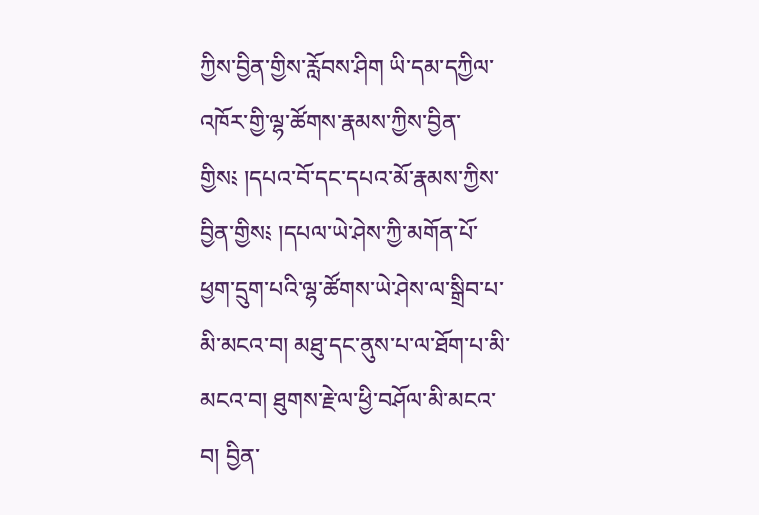ཀྱིས་བྱིན་གྱིས་རློབས་ཤིག ཡི་དམ་དཀྱིལ་འཁོར་གྱི་ལྷ་ཚོགས་རྣམས་ཀྱིས་བྱིན་གྱིས༴ །དཔའ་བོ་དང་དཔའ་མོ་རྣམས་ཀྱིས་བྱིན་གྱིས༴ །དཔལ་ཡེ་ཤེས་ཀྱི་མགོན་པོ་ཕྱག་དྲུག་པའི་ལྷ་ཚོགས་ཡེ་ཤེས་ལ་སྒྲིབ་པ་མི་མངའ་བ། མཐུ་དང་ནུས་པ་ལ་ཐོག་པ་མི་མངའ་བ། ཐུགས་རྗེ་ལ་ཕྱི་བཤོལ་མི་མངའ་བ། བྱིན་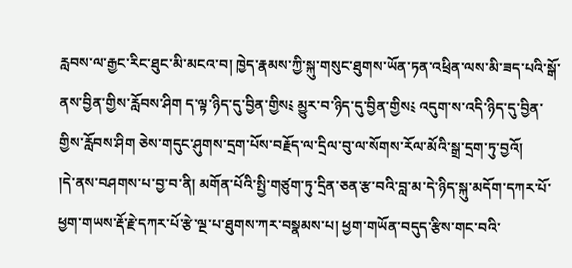རླབས་ལ་རྒྱང་རིང་ཐུང་མི་མངའ་བ། ཁྱེད་རྣམས་ཀྱི་སྐུ་གསུང་ཐུགས་ཡོན་ཏན་འཕྲིན་ལས་མི་ཟད་པའི་སྒོ་ནས་བྱིན་གྱིས་རློབས་ཤིག ད་ལྟ་ཉིད་དུ་བྱིན་གྱིས༴ མྱུར་བ་ཉིད་དུ་བྱིན་གྱིས༴ འདུག་ས་འདི་ཉིད་དུ་བྱིན་གྱིས་རློབས་ཤིག ཅེས་གདུང་ཤུགས་དྲག་པོས་བརྗོད་ལ་དྲིལ་བུ་ལ་སོགས་རོལ་མོའི་སྒྲ་དྲག་ཏུ་བྱའོ།
།དེ་ནས་བཤགས་པ་བྱ་བ་ནི། མགོན་པོའི་སྤྱི་གཙུག་ཏུ་དྲིན་ཅན་རྩ་བའི་བླ་མ་དེ་ཉིད་སྐུ་མདོག་དཀར་པོ་ཕྱག་གཡས་རྡོ་རྗེ་དཀར་པོ་རྩེ་ལྔ་པ་ཐུགས་ཀར་བསྣམས་པ། ཕྱག་གཡོན་བདུད་རྩིས་གང་བའི་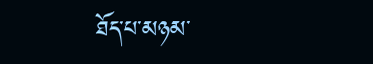ཐོད་པ་མཉམ་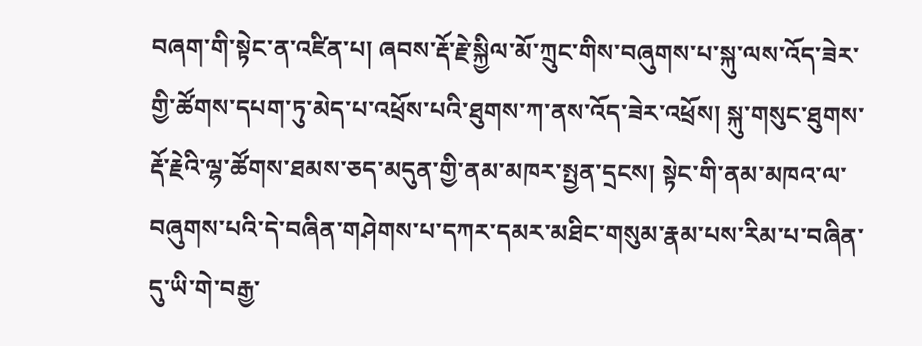བཞག་གི་སྟེང་ན་འཛིན་པ། ཞབས་རྡོ་རྗེ་སྐྱིལ་མོ་ཀྲུང་གིས་བཞུགས་པ་སྐུ་ལས་འོད་ཟེར་གྱི་ཚོགས་དཔག་ཏུ་མེད་པ་འཕྲོས་པའི་ཐུགས་ཀ་ནས་འོད་ཟེར་འཕྲོས། སྐུ་གསུང་ཐུགས་རྡོ་རྗེའི་ལྷ་ཚོགས་ཐམས་ཅད་མདུན་གྱི་ནམ་མཁར་སྤྱན་དྲངས། སྟེང་གི་ནམ་མཁའ་ལ་བཞུགས་པའི་དེ་བཞིན་གཤེགས་པ་དཀར་དམར་མཐིང་གསུམ་རྣམ་པས་རིམ་པ་བཞིན་དུ་ཡི་གེ་བརྒྱ་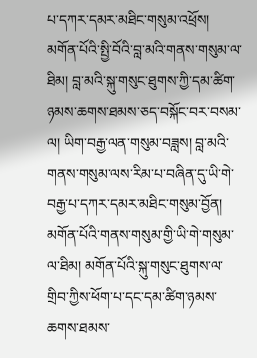པ་དཀར་དམར་མཐིང་གསུམ་འཕྲོས། མགོན་པོའི་སྤྱི་བོའི་བླ་མའི་གནས་གསུམ་ལ་ཐིམ། བླ་མའི་སྐུ་གསུང་ཐུགས་ཀྱི་དམ་ཚིག་ཉམས་ཆགས་ཐམས་ཅད་བསྐོང་བར་བསམ་ལ། ཡིག་བརྒྱ་ལན་གསུམ་བཟླས། བླ་མའི་གནས་གསུམ་ལས་རིམ་པ་བཞིན་དུ་ཡི་གེ་བརྒྱ་པ་དཀར་དམར་མཐིང་གསུམ་བྱོན། མགོན་པོའི་གནས་གསུམ་གྱི་ཡི་གེ་གསུམ་ལ་ཐིམ། མགོན་པོའི་སྐུ་གསུང་ཐུགས་ལ་གྲིབ་ཀྱིས་ཕོག་པ་དང་དམ་ཚིག་ཉམས་ཆགས་ཐམས་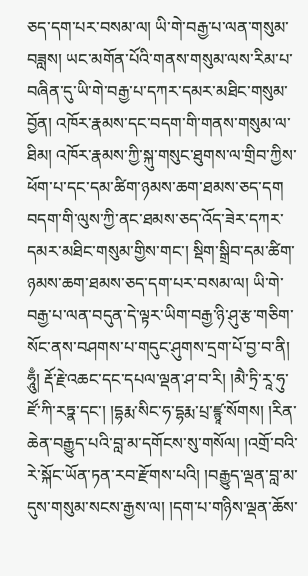ཅད་དག་པར་བསམ་ལ། ཡི་གེ་བརྒྱ་པ་ལན་གསུམ་བཟླས། ཡང་མགོན་པོའི་གནས་གསུམ་ལས་རིམ་པ་བཞིན་དུ་ཡི་གེ་བརྒྱ་པ་དཀར་དམར་མཐིང་གསུམ་བྱོན། འཁོར་རྣམས་དང་བདག་གི་གནས་གསུམ་ལ་ཐིམ། འཁོར་རྣམས་ཀྱི་སྐུ་གསུང་ཐུགས་ལ་གྲིབ་ཀྱིས་ཕོག་པ་དང་དམ་ཚིག་ཉམས་ཆག་ཐམས་ཅད་དག བདག་གི་ལུས་ཀྱི་ནང་ཐམས་ཅད་འོད་ཟེར་དཀར་དམར་མཐིང་གསུམ་གྱིས་གང་། སྡིག་སྒྲིབ་དམ་ཚིག་ཉམས་ཆག་ཐམས་ཅད་དག་པར་བསམ་ལ། ཡི་གེ་བརྒྱ་པ་ལན་བདུན་དེ་ལྟར་ཡིག་བརྒྱ་ཉི་ཤུ་རྩ་གཅིག་སོང་ནས་བཤགས་པ་གདུང་ཤུགས་དྲག་པོ་བྱ་བ་ནི།
ཧཱུྃ། རྡོ་རྗེ་འཆང་དང་དཔལ་ལྡན་ཤ་བ་རི། །མཻ་ཏྲི་རཱ་ཧུ་ཛོ་ཀི་རཏྣ་དང་། །དྷརྨ་སིང་ཧ་དྷརྨ་པྲ་ཛྙཱ་སོགས། །རིན་ཆེན་བརྒྱུད་པའི་བླ་མ་དགོངས་སུ་གསོལ། །འགྲོ་བའི་རེ་སྐོང་ཡོན་ཏན་རབ་རྫོགས་པའི། །བརྒྱུད་ལྡན་བླ་མ་དུས་གསུམ་སངས་རྒྱས་ལ། །དག་པ་གཉིས་ལྡན་ཆོས་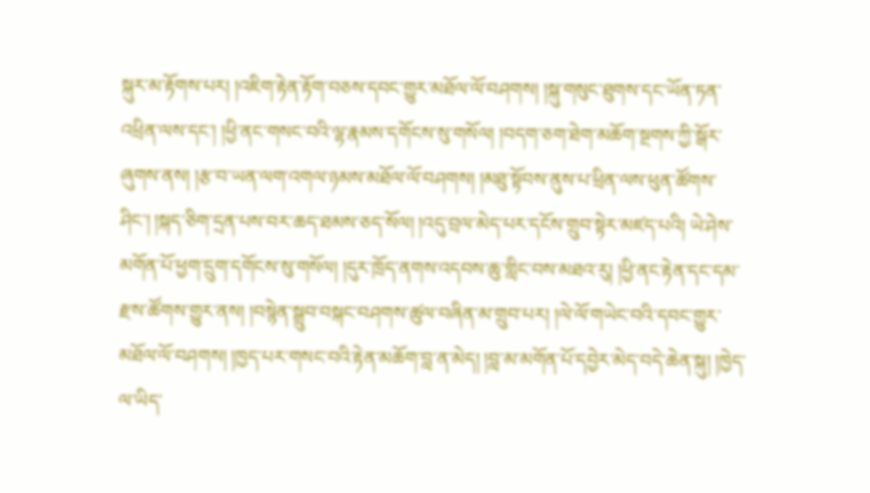སྐུར་མ་རྟོགས་པར། །འཇིག་རྟེན་རྟོག་བཅས་དབང་གྱུར་མཐོལ་ལོ་བཤགས། །སྐུ་གསུང་ཐུགས་དང་ཡོན་ཏན་འཕྲིན་ལས་དང་། །ཕྱི་ནང་གསང་བའི་ལྷ་རྣམས་དགོངས་སུ་གསོལ། །བདག་ཅག་ཐེག་མཆོག་སྔགས་ཀྱི་སྒོར་ཞུགས་ནས། །རྩ་བ་ཡན་ལག་འགལ་ཉམས་མཐོལ་ལོ་བཤགས། །མཐུ་སྟོབས་ནུས་པ་ཕྲིན་ལས་ཕུན་ཚོགས་ཤིང་། །སྐད་ཅིག་དྲན་པས་བར་ཆད་ཐམས་ཅད་སོལ། །འདུ་བྲལ་མེད་པར་དངོས་གྲུབ་སྟེར་མཛད་པའི། ཡེ་ཤེས་མགོན་པོ་ཕྱག་དྲུག་དགོངས་སུ་གསོལ། །དུར་ཁྲོད་ནགས་འདབས་ཆུ་གླིང་བས་མཐའ་རུ། །ཕྱི་ནང་རྟེན་དང་དམ་རྫས་ཚོགས་གྱུར་ནས། །བསྙེན་སྒྲུབ་བསྐང་བཤགས་ཚུལ་བཞིན་མ་གྲུབ་པར། །ལེ་ལོ་གཡེང་བའི་དབང་གྱུར་མཐོལ་ལོ་བཤགས། །ཁྱད་པར་གསང་བའི་རྟེན་མཆོག་བླ་ན་མེད། །བླ་མ་མགོན་པོ་དབྱེར་མེད་བདེ་ཆེན་སྐུ། །ཁྱེད་ལ་ཡིད་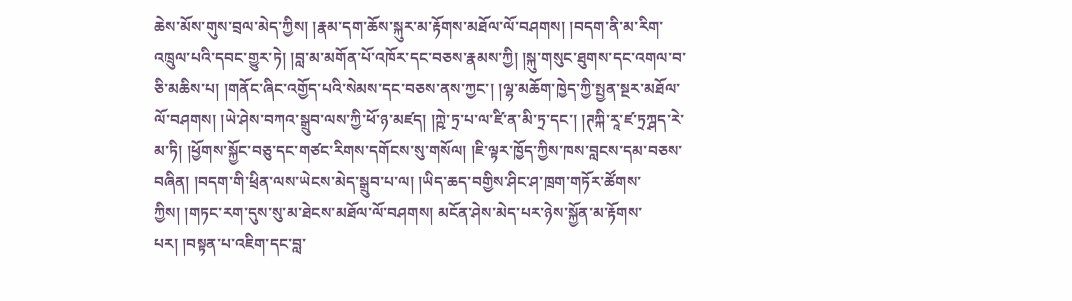ཆེས་མོས་གུས་བྲལ་མེད་ཀྱིས། །རྣམ་དག་ཆོས་སྐུར་མ་རྟོགས་མཐོལ་ལོ་བཤགས། །བདག་ནི་མ་རིག་འཁྲུལ་པའི་དབང་གྱུར་ཏེ། །བླ་མ་མགོན་པོ་འཁོར་དང་བཅས་རྣམས་ཀྱི། །སྐུ་གསུང་ཐུགས་དང་འགལ་བ་ཅི་མཆིས་པ། །གནོང་ཞིང་འགྱོད་པའི་སེམས་དང་བཅས་ནས་ཀྱང་། །ལྷ་མཆོག་ཁྱེད་ཀྱི་སྤྱན་སྔར་མཐོལ་ལོ་བཤགས། །ཡེ་ཤེས་བཀའ་སྒྲུབ་ལས་ཀྱི་ཕོ་ཉ་མཛད། །ཀྵེ་ཏྲ་པ་ལ་ཛི་ན་མི་ཏྲ་དང་། །ཊཀྐི་རཱ་ཛ་ཏྲཀྴད་རེ་མ་ཏི། །ཕྱོགས་སྐྱོང་བཅུ་དང་གཙང་རིགས་དགོངས་སུ་གསོལ། །ཇི་ལྟར་ཁྱོད་ཀྱིས་ཁས་བླངས་དམ་བཅས་བཞིན། །བདག་གི་ཕྲིན་ལས་ཡེངས་མེད་སྒྲུབ་པ་ལ། །ཡིད་ཆད་བགྱིས་ཤིང་ཤ་ཁྲག་གཏོར་ཚོགས་ཀྱིས། །གཏང་རག་དུས་སུ་མ་ཐེངས་མཐོལ་ལོ་བཤགས། མངོན་ཤེས་མེད་པར་ཉེས་སྐྱོན་མ་རྟོགས་པར། །བསྟན་པ་འཇིག་དང་བླ་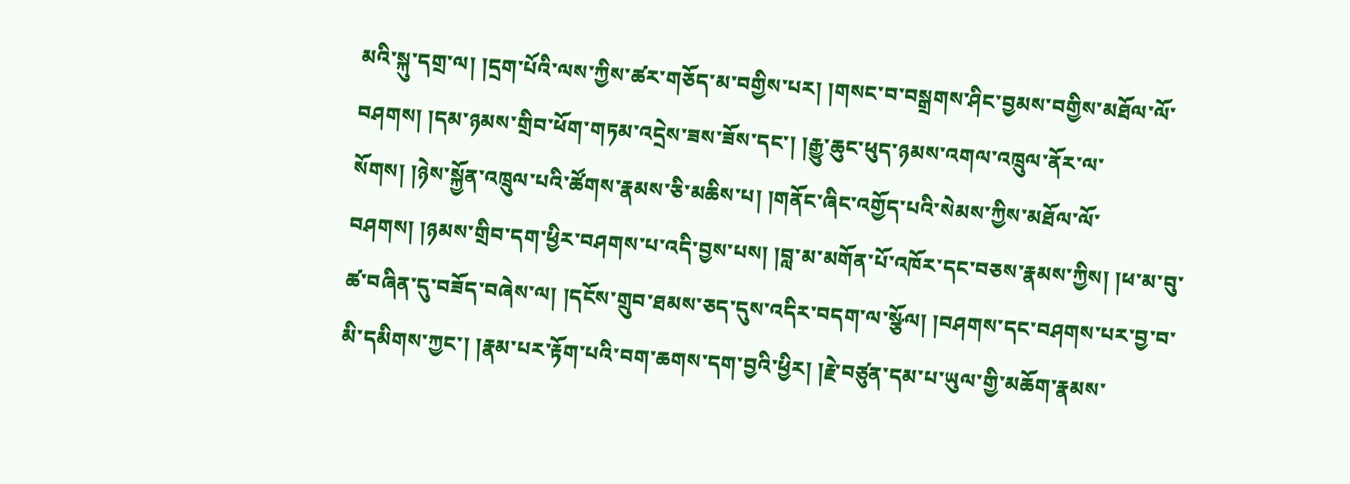མའི་སྐུ་དགྲ་ལ། །དྲག་པོའི་ལས་ཀྱིས་ཚར་གཅོད་མ་བགྱིས་པར། །གསང་བ་བསྒྲགས་ཤིང་བྱམས་བགྱིས་མཐོལ་ལོ་བཤགས། །དམ་ཉམས་གྲིབ་ཕོག་གཏམ་འདྲེས་ཟས་ཟོས་དང་། །རྒྱུ་ཆུང་ཕུད་ཉམས་འགལ་འཁྲུལ་ནོར་ལ་སོགས། །ཉེས་སྐྱོན་འཁྲུལ་པའི་ཚོགས་རྣམས་ཅི་མཆིས་པ། །གནོང་ཞིང་འགྱོད་པའི་སེམས་ཀྱིས་མཐོལ་ལོ་བཤགས། །ཉམས་གྲིབ་དག་ཕྱིར་བཤགས་པ་འདི་བྱས་པས། །བླ་མ་མགོན་པོ་འཁོར་དང་བཅས་རྣམས་ཀྱིས། །ཕ་མ་བུ་ཚ་བཞིན་དུ་བཟོད་བཞེས་ལ། །དངོས་གྲུབ་ཐམས་ཅད་དུས་འདིར་བདག་ལ་སྩོལ། །བཤགས་དང་བཤགས་པར་བྱ་བ་མི་དམིགས་ཀྱང་། །རྣམ་པར་རྟོག་པའི་བག་ཆགས་དག་བྱའི་ཕྱིར། །རྗེ་བཙུན་དམ་པ་ཡུལ་གྱི་མཆོག་རྣམས་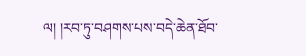ལ། །རབ་ཏུ་བཤགས་པས་བདེ་ཆེན་ཐོབ་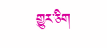གྱུར་ཅིག